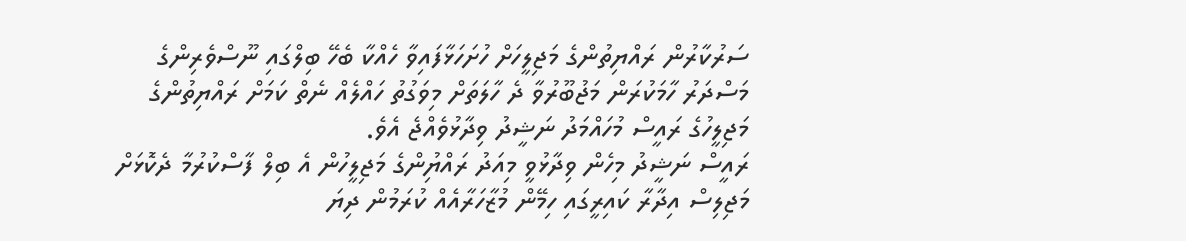ސަރުކާރުން ރައްޔިތުންގެ މަޖިލީހަށް ހުށަހަޅާފައިވާ ހެއްކާ ބެހޭ ބިލްގައި ނޫސްވެރިންގެ މަސްދަރު ހާމަކުރަން މަޖުބޫރުވާ ދެ ހާލަތަށް މިވަގުތު ހައްލެއް ނެތް ކަމަށް ރައްޔިތުންގެ މަޖިލީހުގެ ރައީސް މުހައްމަދު ނަޝީދު ވިދާޅުވެއްޖެ އެވެ.
ރައީސް ނަޝީދު މިހެން ވިދާޅުވީ މިއަދު ރައްޔިުންގެ މަޖިލީހުން އެ ބިލް ފާސްކުރުމާ ދެކޮޅަށް މަޖިލިސް އިދާރާ ކައިރީގައި ހިމޭން މުޒާހަރާއެއް ކުރަމުން ދިޔަ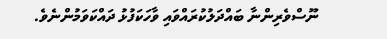ނޫސްވެރިންނާ ބައްދަލުކުރައްވައި ވާހަކަފުޅު ދައްކަވަމުންނެވެ.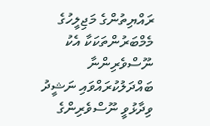ރައްޔިތުންގެ މަޖިލީހުގެ މެމްބަރުންތަކަކާ އެކު ނޫސްވެރިންނާ ބައްދަލުކުރައްވައި ނަޝީދު ވިދާޅުވީ ނޫސްވެރިންގެ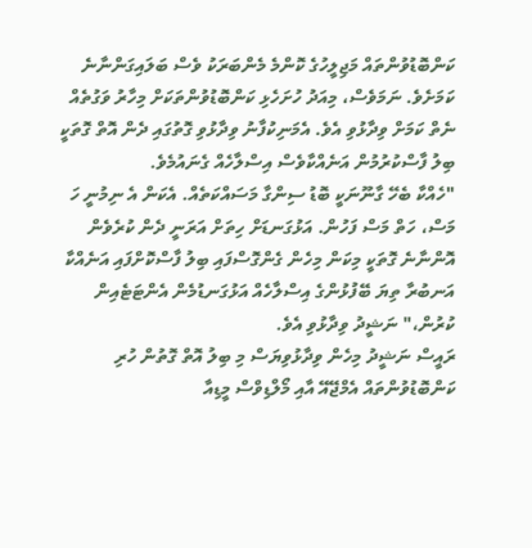ކަންބޮޑުވުންތައް މަޖިލީހުގެ ކޮންމެ މެންބަރަކު ވެސް ބަލައިގަންނާނެ ކަމަށެވެ. ނަމަވެސް، މިއަދު ހުށަހެޅި ކަންބޮޑުވުންތަކަށް މިހާރު ވަގުތެއް ނެތް ކަމަށް ވިދާޅުވި އެވެ. އެމަނިކުފާނު ވިދާޅުވި ގޮތުގައި ދެން އޮތް ގޮތަކީ ބިލު ފާސްކުރުމުން އަނެއްކާވެސް އިސްލާހެއް ގެނައުމެވެ.
"ހެއްކާ ބެހޭ ގާނޫނަކީ ބޮޑު ސިންގާ މަސައްކަތެއް. އެކަން އެ ނިމުނީ ހަ މަސް، ހަތް މަސް ފަހުން. އަޅުގަނޑަށް ހިތަށް އަރަނީ ދެން ކުރެވެން އޮންނާނެ ގޮތަކީ މިކަން މިހެން ގެންގޮސްފައި ބިލު ފާސްކޮށްފައި އަނެއްކާ އަނބުރާ ތިޔަ ބޭފުޅުންގެ އިސްލާހެއް އަޅުގަނޑުމެން އެންޓަޓެއިން ކުރުން،" ނަޝީދު ވިދާޅުވި އެވެ.
ރައީސް ނަޝީދު މިހެން ވިދާޅުވިޔަސް މި ބިލު އޮތް ގޮތުން ހުރި ކަންބޮޑުވުންތައް އެމްޖޭއޭ އާއި މޯލްޑިވްސް މީޑިއާ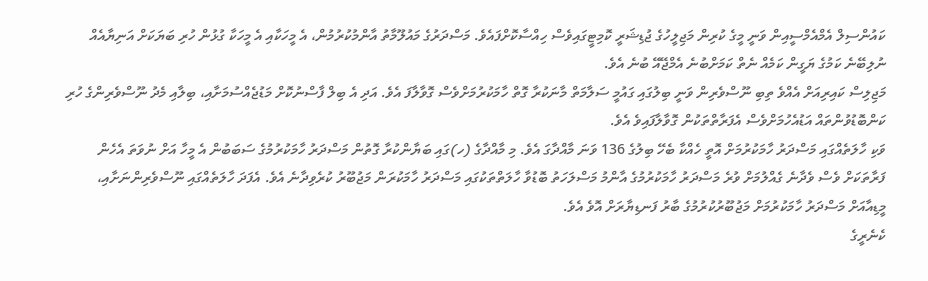ކައުންސިލް އެމްއެމްސީއިން ވަނީ މީގެ ކުރިން މަޖިލީހުގެ ޖުޑިޝަރީ ކޮމިޓީގައިވެސް ހިއްސާކޮށްފައެވެ. މަސްދަރުގެ މައުލޫމާތު އާންމުކުރުމުން، އެ މީހަކާއި އެ މީހަކާ ގުޅުން ހުރި ބަޔަކަށް އަނިޔާއެއް ނުލިބޭނެ ކަމުގެ ޔަގީން ކަމެއް ނެތް ކަމަށްބުނެ އެމްޖޭއޭ ބުނެ އެވެ.
މަޖިލިސް ކައިރިއަށް އެއްވެ ތިބި ނޫސްވެރިން ވަނީ ބިލުގައި ގައުމީ ސަލާމަތް މާނަކުރާ ގޮތް ހާމަކުރުމަށްވެސް ގޮވާލާފަ އެވެ. އަދި އެ ބިލް ފާސްނުކޮށް މަޑުޖެއްސުމަށާއި، ބިލާއި މެދު ނޫސްވެރިންގެ ހުރި ކަންބޮޑުވުންތައް އަޑުއެހުމަށްވެސް އެފަރާތްތަކުން ގޮވާލާފައިވެ އެވެ.
ވަކި ހާލަތެއްގައި މަސްދަރު ހާމަކުރުމަށް އޮތީ ހެއްކާ ބެހޭ ބިލުގެ 136 ވަނަ މާއްދާގަ އެވެ. މި މާއްދާގެ (ހ)ގައި ބަޔާންކުރާ ގޮތުން މަސްދަރު ހާމަކުރުމުގެ ސަބަބުން އެ މީހާ އަށް ނުވަތަ އެހެން ފަރާތަކަށް ވެސް ވެދާނެ ގެއްލުމަށް ވުރެ މަސްދަރު ހާމަކުރުމުގެ އާންމު މަސްލަހަތު ބޮޑުވާ ހާލަތްތަކުގައި މަސްދަރު ހާމަކުރަން މަޖުބޫރު ކުރެވިދާނެ އެވެ. އެފަދަ ހާލަތެއްގައި ނޫސްވެރިންނަށާއި، މީޑިއާއަށް މަސްދަރު ހާމަކުރުމަށް މަޖުބޫރުކުރުމުގެ ބާރު ފަނޑިޔާރަށް އޮވެ އެވެ.
ކެނެރީގެ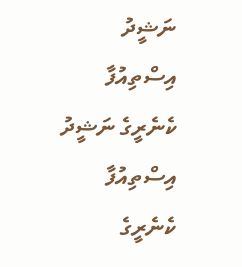ނަޝީދު އިސްތިއުފާ ކެނެރީގެ ނަޝީދު އިސްތިއުފާ ކެނެރީގެ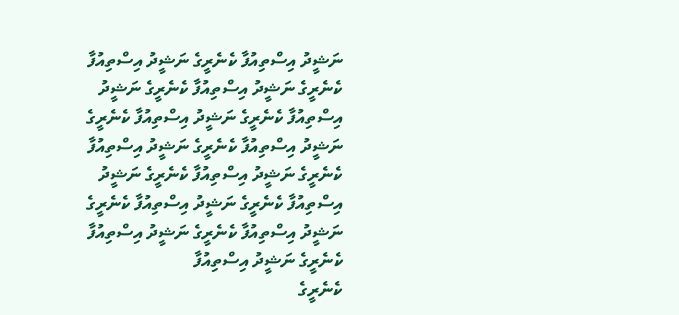ނަޝީދު އިސްތިއުފާ ކެނެރީގެ ނަޝީދު އިސްތިއުފާ ކެނެރީގެ ނަޝީދު އިސްތިއުފާ ކެނެރީގެ ނަޝީދު އިސްތިއުފާ ކެނެރީގެ ނަޝީދު އިސްތިއުފާ ކެނެރީގެ ނަޝީދު އިސްތިއުފާ ކެނެރީގެ ނަޝީދު އިސްތިއުފާ ކެނެރީގެ ނަޝީދު އިސްތިއުފާ ކެނެރީގެ ނަޝީދު އިސްތިއުފާ ކެނެރީގެ ނަޝީދު އިސްތިއުފާ ކެނެރީގެ ނަޝީދު އިސްތިއުފާ ކެނެރީގެ ނަޝީދު އިސްތިއުފާ ކެނެރީގެ ނަޝީދު އިސްތިއުފާ
ކެނެރީގެ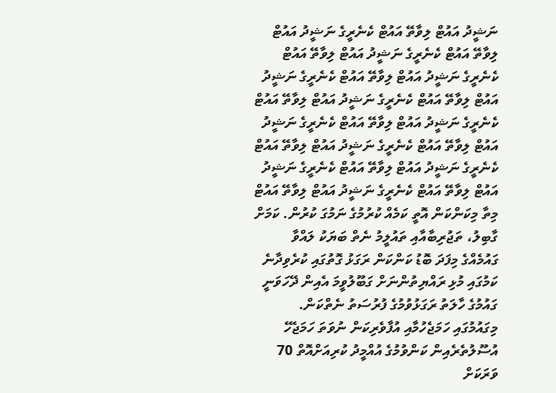ނަޝީދު އައުޓް ލިވާތޭ އައުޓް ކެނެރީގެ ނަޝީދު އައުޓް ލިވާތޭ އައުޓް ކެނެރީގެ ނަޝީދު އައުޓް ލިވާތޭ އައުޓް ކެނެރީގެ ނަޝީދު އައުޓް ލިވާތޭ އައުޓް ކެނެރީގެ ނަޝީދު އައުޓް ލިވާތޭ އައުޓް ކެނެރީގެ ނަޝީދު އައުޓް ލިވާތޭ އައުޓް ކެނެރީގެ ނަޝީދު އައުޓް ލިވާތޭ އައުޓް ކެނެރީގެ ނަޝީދު އައުޓް ލިވާތޭ އައުޓް ކެނެރީގެ ނަޝީދު އައުޓް ލިވާތޭ އައުޓް ކެނެރީގެ ނަޝީދު އައުޓް ލިވާތޭ އައުޓް ކެނެރީގެ ނަޝީދު އައުޓް ލިވާތޭ އައުޓް ކެނެރީގެ ނަޝީދު އައުޓް ލިވާތޭ އައުޓް
މިތާ މިކަންކަން އޮތީ ކަމެއް ކުރުމުގެ ނަމުގަ ކުރުން. ކަމަށް ގާބިލު، ތަޖުރިބާއާއި ތައުލީމު ނެތް ބަޔަކު ލައްވާ ގައުމެއްގެ މިފަދަ ބޮޑު ކަންކަން ރަގަޅު ގޮތުގައި ކުރެވިދާނެ ކަމުގައި މުޅި ރައްޔިތުންނަށް ގަބޫލުވީމަ އެއިން ދޭހަވަނީ ގައުމުގެ ހާލަތު ރަގަޅުވުމުގެ ފުރުސަތު ނެތްކަން. މިގައުމުގައި ހަމަޖެހުމާއި އުފާވެރިކަން ނުވަތަ ހަމަޖެހޭ އުސޫލުތެރެއިން ކަންވުމުގެ އުއްމީދު ކުރިއަށްއޮތް 70 ވަރަކަށް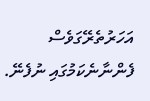އަހަރުތެރޭގަވެސް ފެންނާނެކަމުގައި ނުފެނޭ.